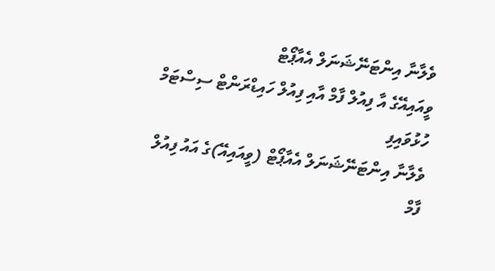ވެލާނާ އިންޓަނޭޝަނަލް އެއާޕޯޓް
ވީއައިއޭގެ އާ ފިއުލް ފާމް އާއި ފިއުލް ހައިޑްރަންޓް ސިސްޓަމް ހުޅުވައިފި
ވެލާނާ އިންޓަނޭޝަނަލް އެއާޕޯޓް (ވީއައިއޭ)ގެ އައު ފިއުލް ފާމް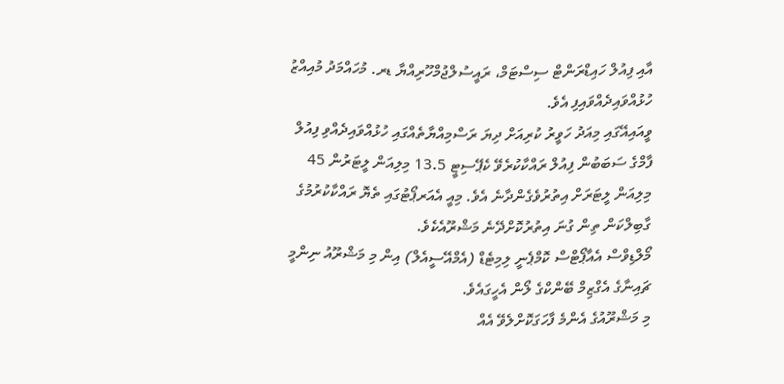އާއި ފިއުލް ހައިޑްރަންޓް ސިސްޓަމް، ރައީސުލްޖުމްހޫރިއްޔާ ޑރ. މުހައްމަދު މުއިއްޒު ހުޅުއްވައިދެއްވައިފި އެވެ.
ވީއައިއޭގައި މިއަދު ހަވީރު ކުރިއަށް ދިޔަ ރަސްމިއްޔާތެއްގައި ހުޅުއްވައިދެއްވި ފިއުލް ފާމްގެ ސަބަބުން ފިއުލް ރައްކާކުރެވޭ ކެޕޭސިޓީ 13.5 މިލިއަން ލީޓަރުން 45 މިލިއަން ލީޓަރަށް އިތުރުވެގެންދާނެ އެވެ. މިއީ އެއަރޕޯޓުގައި ތެޔޮ ރައްކާކުރުމުގެ ގާބިލްކަން ތިން ގުނަ އިތުރުކޮށްދޭނެ މަޝްރޫއެކެވެ.
މޯލްޑިވްސް އެއާޕޯޓްސް ކޮމްޕެނީ ލިމިޓެޑް (އެމްއޭސީއެލް) އިން މި މަޝްރޫއު ނިންމީ ޗައިނާގެ އެގްޒިމް ބޭންކްގެ ލޯން އެހީގައެވެ.
މި މަޝްރޫއުގެ އެންމެ ފާހަގަކޮށްލެވޭ އެއް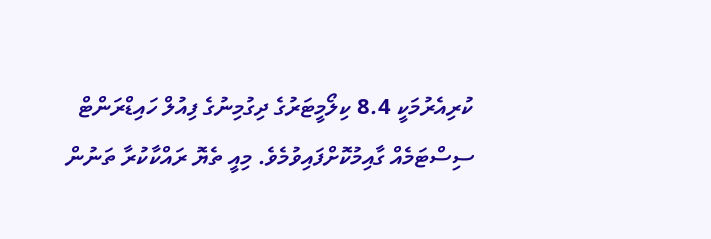ކުރިއެރުމަކީ 8.4 ކިލޯމީޓަރުގެ ދިގުމިނުގެ ފިއުލް ހައިޑްރަންޓް ސިސްޓަމެއް ގާއިމުކޮށްފައިވުމެވެ. މިއީ ތެޔޮ ރައްކާކުރާ ތަނުން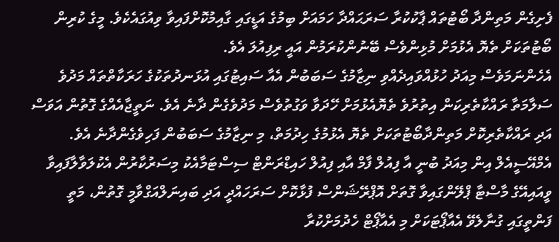ފެށިގެން މަތިންދާ ބޯޓުތައް ޕާކުކުރާ ސަރަޙައްދާ ހަމައަށް ބިމުގެ އަޑީގައި ގާއިމުކޮށްފައިވާ ވިއުގައެކެވެ. މީގެ ކުރިން ބޯޓުތަކަށް ތެޔޮ އެޅުމަށް މުޅިންވެސް ބޭނުންކުރަމުން އައީ ރިފިއުލަ އެވެ.
އެހެންނަމަވެސް މިއަދު ހުޅުއްވައިދެއްވި ނިޒާމުގެ ސަބަބުން އެއާ ސައިޓުގައި އުޅަނދުތަކުގެ ހަރަކާތްތައް މަދުވެ ސަލާމަތާ ރައްކާތެރިކަން އިތުރުވެ ތެޔޮއެޅުމަށް ހޭދަވާ ވަގުތުވެސް މަދުވެގެން ދާނެ އެވެ. ނަތީޖާއެއްގެ ގޮތުން އަވަސް އަދި ރައްކާތެރިކޮށް މަތިންދާބޯޓުތަކަށް ތެޔޮ އެޅުމުގެ ހިދުމަތް، މި ނިޒާމުގެ ސަބަބުން ފަހިވެގެންދާނެ އެވެ.
އެމްއޭސީއެލް އިން މިއަދު ބުނީ އާ ފިއުލް ފާމް އާއި ފިއުލް ހައިޑްރަންޓް ސިސްޓަމާއެކު މިސަރުކާރުން އެކުލަވާލާފައިވާ ވީއައިއޭގެ މާސްޓާ ޕްލޭންގައިވާ ގޮތަށް އޮޕްރޭޝަންސް ފުޅާކޮށް ސަރަހައްދީ އަދި ބައިނަލްއަގްވާމީ ގޮތުން، މަތީ ފަންތީގައި ގުނާލެވޭ އެއާޕޯޓަކަށް މި އެއާޕޯޓް ހެދުމަށްކުރާ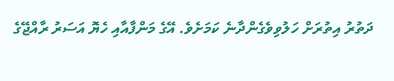ދަތުރު އިތުރަށް ހަލުވިވެގެންދާނެ ކަމަށެވެ. އޭގެ މަންފާއާއި ހެޔޮ އަސަރު ރާއްޖޭގެ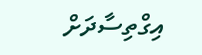އިގްތިސާދަށް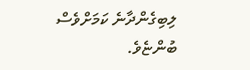ލިބިގެންދާނެ ކަމަށްވެސް ބުންޏެވެ.